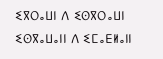ⵉⴳⵔⴰⵡⵏ ⴷ ⵉⵙⴳⵔⴰⵡⵏ ⵉⵙⴳⴰⵡⴰⵏⵏ ⴷ ⵉⵎⴰⴹⵍⴰⵏⵏ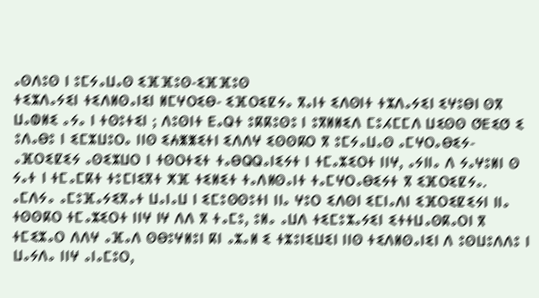ⴰⵙⴷⵓⵙ ⵏ ⵓⵎⵢⴰⵡⴰⵙ ⵉⴼⴼⵓⵙ-ⵉⴼⴼⵓⵙ
ⵜⵉⵣⴷⴰⵢⵉⵏ ⵜⵉⴷⵍⵙⴰⵏⵉⵏ ⵍⵎⵖⵔⵉⴱ- ⵉⴼⵔⵉⵇⵢⴰ ⴳⴰⵏⵜ ⵉⴷⵙⵏⵜ ⵜⵣⴷⴰⵢⵉⵏ ⵉⵖⵓⴱⵏ ⵙⴳ ⵡⴰⵀⵍⵉ ⴰⵢⴰ ⵏ ⵜⵙⵓⵜⵉⵏ ; ⴷⵓⵙⵏⵜ ⴹⴰⵕⵜ ⵓⴽⴽⵓⵙⵓ ⵏ ⵓⴳⵍⵍⵉⴷ ⵎⵓⵃⵎⵎⴷ ⵡⵉⵙⵙ ⵚⴹⵉⵚ ⵉ ⵓⴷⴰⴱⵓ ⵏ ⵉⵎⵣⵡⵓⵔⴰ ⵏⵏⵙ ⵉⵄⵥⵥⵉⵜⵏ ⵉⴷⴷⵖ ⵉⵙⵙⴽⵔ ⴳ ⵓⵎⵢⴰⵡⴰⵙ ⴰⵎⵖⵔⴰⴱⵉⵢ-ⴰⴼⵔⵉⵇⵉⵢ ⴰⵙⵉⵣⵡⵔ ⵏ ⵜⵙⵔⵜⵉⵜ ⵜⴰⴱⵕⵕⴰⵏⵉⵢⵜ ⵏ ⵜⵎⴰⵣⵉⵔⵜ ⵏⵏⵖ, ⴰⵢⵏⵏⴰ ⴷ ⵢⴰⵖⵓⵍⵏ ⵙ ⵢⴰⵜ ⵏ ⵜⵎⴰⵎⴽⵜ ⵜⵓⵎⵏⵉⴳⵜ ⵅⴼ ⵜⵉⵍⵉⵜ ⵜⴰⴷⵍⵙⴰⵏⵜ ⵜⴰⵎⵖⵔⴰⴱⵉⵢⵜ ⴳ ⵉⴼⵔⵉⵇⵢⴰ. ⴰⵎⴷⵢⴰ ⴰⵎⵓⴼⴰⵢⵉⴳⴰⵜ ⵡⴰⵏⴰⵡ ⵏ ⵉⵎⵓⵙⵙⵓⵜⵏ ⵏⵏⴰ ⵖⵓⵔ ⵉⴷⵙⵏ ⵉⵎⵏⴰⴷⵏ ⵉⴼⵔⵉⵇⵉⵢⵏ ⵏⵏⴰ ⵜⵙⵙⴽⵔ ⵜⵎⴰⵣⵉⵔⵜ ⵏⵏⵖ ⵏⵖ ⴷⴷ ⴳ ⵜⴰⵎⵓ, ⵓⵍⴰ ⴰⵡⴷ ⵜⵉⵎⵓⵣⴰⵢⵉⵏ ⵉⵜⵜⵡⴰⵙⴽⴰⵔⵏ ⴳ ⵜⵎⵉⵣⴰⵔ ⴷⴷⵖ ⴰⴼⴰⴷ ⵙⴱⵓⵖⵍⵓⵏ ⴽⵏ ⴰⵣⴰⵍ ⵉ ⵜⵣⵓⵏⵉⵡⵉⵏ ⵏⵏⵙ ⵜⵉⴷⵍⵙⴰⵏⵉⵏ ⴷ ⵓⵙⵡⵓⴷⴷⵓ ⵏ ⵡⴰⵢⴷⴰ ⵏⵏⵖ ⴰⵏⴰⵎⵓⵔ,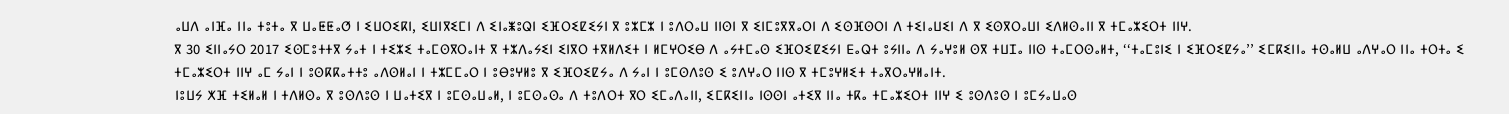ⴰⵡⴷ ⴰⵏⴼⴰ ⵏⵏⴰ ⵜⵓⵜⴰ ⴳ ⵡⴰⵟⵟⴰⵚ ⵏ ⵉⵡⵔⵉⴽⵏ, ⵉⵡⵏⴳⵉⵎⵏ ⴷ ⵉⵏⴰⵥⵓⵕⵏ ⵉⴼⵔⵉⵇⵉⵢⵏ ⴳ ⵓⵣⵎⵣ ⵏ ⵓⴷⵔⴰⵡ ⵏⵏⵙⵏ ⴳ ⵉⵏⵎⵓⴳⴳⴰⵔⵏ ⴷ ⵉⵙⴼⵙⵔⵏ ⴷ ⵜⵉⵏⴰⵡⵉⵏ ⴷ ⴳ ⵉⵙⴳⵔⴰⵡⵏ ⵉⴷⵍⵙⴰⵏⵏ ⴳ ⵜⵎⴰⵣⵉⵔⵜ ⵏⵏⵖ.
ⴳ 30 ⵉⵏⵏⴰⵢⵔ 2017 ⵉⵙⵎⵓⵜⵜⴳ ⵢⴰⵜ ⵏ ⵜⵉⵣⵉ ⵜⴰⵎⵙⴳⵔⴰⵏⵜ ⴳ ⵜⵣⴷⴰⵢⵉⵏ ⵉⵏⴳⵔ ⵜⴳⵍⴷⵉⵜ ⵏ ⵍⵎⵖⵔⵉⴱ ⴷ ⴰⵢⵜⵎⴰⵙ ⵉⴼⵔⵉⵇⵉⵢⵏ ⴹⴰⵕⵜ ⵓⵢⵏⵏⴰ ⴷ ⵢⴰⵖⵓⵍ ⵙⴳ ⵜⵡⵊⴰ ⵏⵏⵙ ⵜⴰⵎⵔⵙⴰⵍⵜ, ‘‘ⵜⴰⵎⵓⵏⵉ ⵏ ⵉⴼⵔⵉⵇⵢⴰ’’ ⵉⵎⴽⵉⵏⵏⴰ ⵜⵙⴰⵍⵡ ⴰⴷⵖⴰⵔ ⵏⵏⴰ ⵜⵔⵜⴰ ⵉ ⵜⵎⴰⵣⵉⵔⵜ ⵏⵏⵖ ⴰⵎ ⵢⴰⵏ ⵏ ⵓⵙⴽⴽⴰⵜⵜⵓ ⴰⴷⵙⵍⴰⵏ ⵏ ⵜⵣⵎⵎⴰⵔ ⵏ ⵓⴱⵓⵖⵍⵓ ⴳ ⵉⴼⵔⵉⵇⵢⴰ ⴷ ⵢⴰⵏ ⵏ ⵓⵎⵙⴷⵓⵙ ⵉ ⵓⴷⵖⴰⵔ ⵏⵏⵙ ⴳ ⵜⵎⵓⵖⵍⵉⵜ ⵜⴰⴳⵔⴰⵖⵍⴰⵏⵜ.
ⵏⵓⵡⵢ ⵅⴼ ⵜⵉⵍⴰⵍ ⵏ ⵜⴷⵍⵙⴰ ⴳ ⵓⵙⴷⵓⵙ ⵏ ⵡⴰⵜⵉⴳ ⵏ ⵓⵎⵙⴰⵡⴰⵍ, ⵏ ⵓⵎⵙⴰⵙⴰ ⴷ ⵜⵓⴷⵔⵜ ⴳⵔ ⵉⵎⴰⴷⴰⵏⵏ, ⵉⵎⴽⵉⵏⵏⴰ ⵏⵙⵙⵏ ⴰⵜⵉⴳ ⵏⵏⴰ ⵜⴽⴰ ⵜⵎⴰⵣⵉⵔⵜ ⵏⵏⵖ ⵉ ⵓⵙⴷⵓⵙ ⵏ ⵓⵎⵢⴰⵡⴰⵙ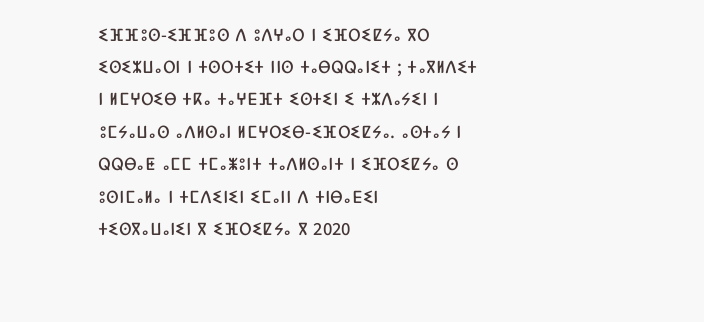ⵉⴼⴼⵓⵙ-ⵉⴼⴼⵓⵙ ⴷ ⵓⴷⵖⴰⵔ ⵏ ⵉⴼⵔⵉⵇⵢⴰ ⴳⵔ ⵉⵙⵉⵣⵡⴰⵔⵏ ⵏ ⵜⵙⵔⵜⵉⵜ ⵏⵏⵙ ⵜⴰⴱⵕⵕⴰⵏⵉⵜ ; ⵜⴰⴳⵍⴷⵉⵜ ⵏ ⵍⵎⵖⵔⵉⴱ ⵜⴽⴰ ⵜⴰⵖⴹⴼⵜ ⵉⵙⵜⵉⵏ ⵉ ⵜⵣⴷⴰⵢⵉⵏ ⵏ ⵓⵎⵢⴰⵡⴰⵙ ⴰⴷⵍⵙⴰⵏ ⵍⵎⵖⵔⵉⴱ-ⵉⴼⵔⵉⵇⵢⴰ. ⴰⵙⵜⴰⵢ ⵏ ⵕⵕⴱⴰⵟ ⴰⵎⵎ ⵜⵎⴰⵥⵓⵏⵜ ⵜⴰⴷⵍⵙⴰⵏⵜ ⵏ ⵉⴼⵔⵉⵇⵢⴰ ⵙ ⵓⵙⵏⵎⴰⵍⴰ ⵏ ⵜⵎⴷⵉⵏⵉⵏ ⵉⵎⴰⵏⵏ ⴷ ⵜⵏⴱⴰⴹⵉⵏ ⵜⵉⵙⴳⴰⵡⴰⵏⵉⵏ ⴳ ⵉⴼⵔⵉⵇⵢⴰ ⴳ 2020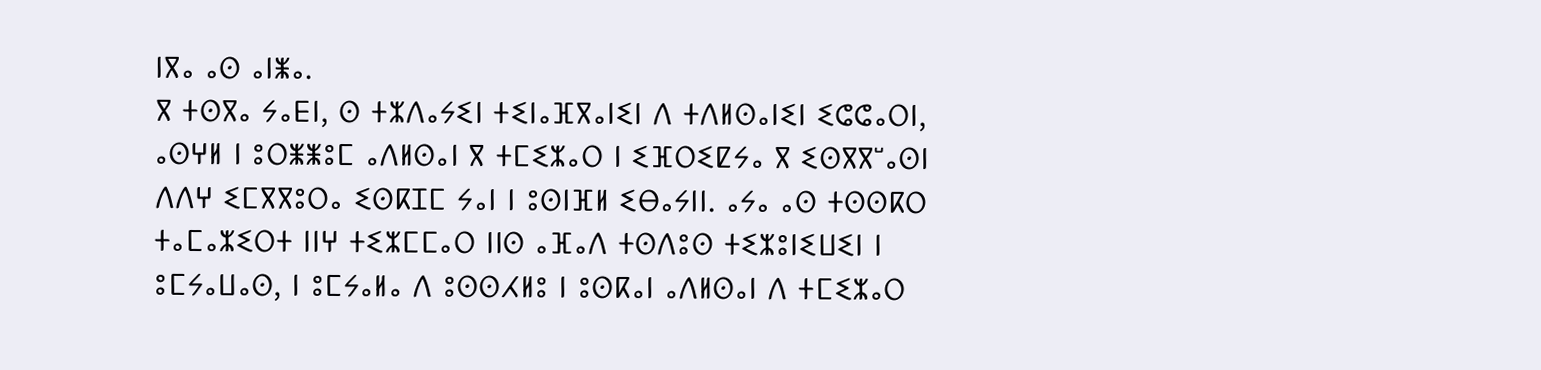ⵏⴳⴰ ⴰⵙ ⴰⵏⵥⴰ.
ⴳ ⵜⵙⴳⴰ ⵢⴰⴹⵏ, ⵙ ⵜⵣⴷⴰⵢⵉⵏ ⵜⵉⵏⴰⴼⴳⴰⵏⵉⵏ ⴷ ⵜⴷⵍⵙⴰⵏⵉⵏ ⵉⵛⵛⴰⵔⵏ, ⴰⵙⵖⵍ ⵏ ⵓⵔⵥⵥⵓⵎ ⴰⴷⵍⵙⴰⵏ ⴳ ⵜⵎⵉⵣⴰⵔ ⵏ ⵉⴼⵔⵉⵇⵢⴰ ⴳ ⵉⵙⴳⴳⵯⴰⵙⵏ ⴷⴷⵖ ⵉⵎⴳⴳⵓⵔⴰ ⵉⵙⴽⵊⵎ ⵢⴰⵏ ⵏ ⵓⵙⵏⴼⵍ ⵉⴱⴰⵢⵏⵏ. ⴰⵢⴰ ⴰⵙ ⵜⵙⵙⴽⵔ ⵜⴰⵎⴰⵣⵉⵔⵜ ⵏⵏⵖ ⵜⵉⵣⵎⵎⴰⵔ ⵏⵏⵙ ⴰⴼⴰⴷ ⵜⵙⴷⵓⵙ ⵜⵉⵣⵓⵏⵉⵡⵉⵏ ⵏ ⵓⵎⵢⴰⵡⴰⵙ, ⵏ ⵓⵎⵢⴰⵍⴰ ⴷ ⵓⵙⵙⵃⵍⵓ ⵏ ⵓⵙⴽⴰⵏ ⴰⴷⵍⵙⴰⵏ ⴷ ⵜⵎⵉⵣⴰⵔ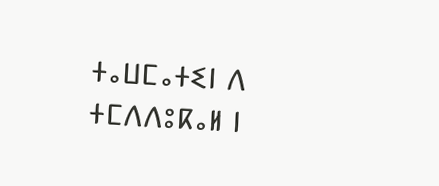ⵜⴰⵡⵎⴰⵜⵉⵏ ⴷ ⵜⵎⴷⴷⵓⴽⴰⵍ ⵏ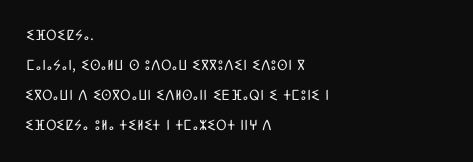ⵉⴼⵔⵉⵇⵢⴰ.
ⵎⴰⵏⴰⵢⴰⵏ, ⵉⵙⴰⵍⵡ ⵙ ⵓⴷⵔⴰⵡ ⵉⴳⴳⵓⴷⵉⵏ ⵉⴷⵓⵙⵏ ⴳ ⵉⴳⵔⴰⵡⵏ ⴷ ⵉⵙⴳⵔⴰⵡⵏ ⵉⴷⵍⵙⴰⵏⵏ ⵉⴹⴼⴰⵕⵏ ⵉ ⵜⵎⵓⵏⵉ ⵏ ⵉⴼⵔⵉⵇⵢⴰ ⵓⵍⴰ ⵜⵉⵍⵉⵜ ⵏ ⵜⵎⴰⵣⵉⵔⵜ ⵏⵏⵖ ⴷ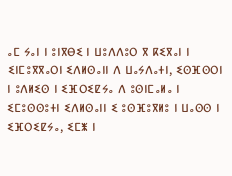ⴰⵎ ⵢⴰⵏ ⵏ ⵓⵏⴳⴱⵉ ⵏ ⵡⵓⴷⴷⵓⵔ ⴳ ⴽⵉⴳⴰⵏ ⵏ ⵉⵏⵎⵓⴳⴳⴰⵔⵏ ⵉⴷⵍⵙⴰⵏⵏ ⴷ ⵡⴰⵢⴷⴰⵜⵏ, ⵉⵙⴼⵙⵔⵏ ⵏ ⵓⴷⵍⵉⵙ ⵏ ⵉⴼⵔⵉⵇⵢⴰ ⴷ ⵓⵙⵏⵎⴰⵍⴰ ⵏ ⵉⵎⵓⵙⵙⵓⵜⵏ ⵉⴷⵍⵙⴰⵏⵏ ⵉ ⵓⵙⴼⵓⴳⵍⵓ ⵏ ⵡⴰⵙⵙ ⵏ ⵉⴼⵔⵉⵇⵢⴰ, ⵉⵎⵥ ⵏ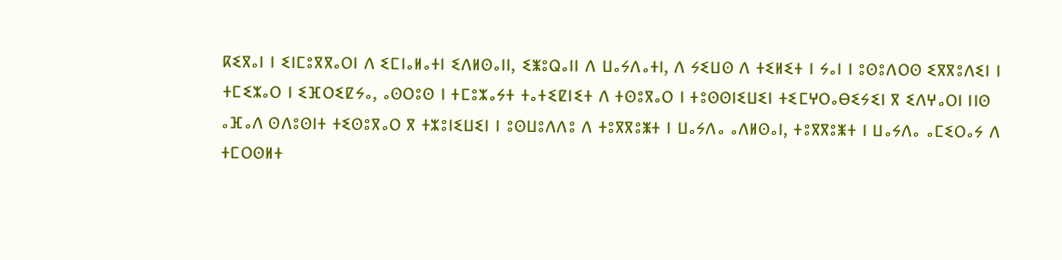ⴽⵉⴳⴰⵏ ⵏ ⵉⵏⵎⵓⴳⴳⴰⵔⵏ ⴷ ⵉⵎⵏⴰⵍⴰⵜⵏ ⵉⴷⵍⵙⴰⵏⵏ, ⵉⵥⵓⵕⴰⵏⵏ ⴷ ⵡⴰⵢⴷⴰⵜⵏ, ⴷ ⵢⵉⵡⵙ ⴷ ⵜⵉⵍⵉⵜ ⵏ ⵢⴰⵏ ⵏ ⵓⵙⵓⴷⵔⵙ ⵉⴳⴳⵓⴷⵉⵏ ⵏ ⵜⵎⵉⵣⴰⵔ ⵏ ⵉⴼⵔⵉⵇⵢⴰ, ⴰⵙⵔⵓⵙ ⵏ ⵜⵎⵓⵣⴰⵢⵜ ⵜⴰⵜⵉⵇⵏⵉⵜ ⴷ ⵜⵙⵓⴳⴰⵔ ⵏ ⵜⵓⵙⵙⵏⵉⵡⵉⵏ ⵜⵉⵎⵖⵔⴰⴱⵉⵢⵉⵏ ⴳ ⵉⴷⵖⴰⵔⵏ ⵏⵏⵙ ⴰⴼⴰⴷ ⵙⴷⵓⵙⵏⵜ ⵜⵉⵙⵓⴳⴰⵔ ⴳ ⵜⵣⵓⵏⵉⵡⵉⵏ ⵏ ⵓⵙⵡⵓⴷⴷⵓ ⴷ ⵜⵓⴳⴳⵓⵥⵜ ⵏ ⵡⴰⵢⴷⴰ ⴰⴷⵍⵙⴰⵏ, ⵜⵓⴳⴳⵓⵥⵜ ⵏ ⵡⴰⵢⴷⴰ ⴰⵎⵉⵔⴰⵢ ⴷ ⵜⵎⵔⵙⵍⵜ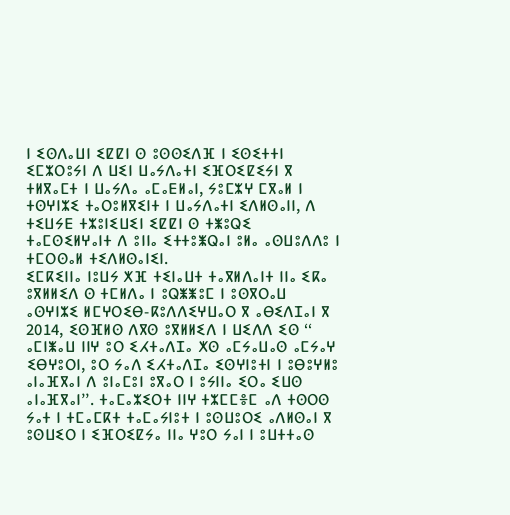ⵏ ⵉⵙⴷⴰⵡⵏ ⵉⵇⵇⵏ ⵙ ⵓⵙⵙⵉⴷⴼ ⵏ ⵉⵙⵉⵜⵜⵏ ⵉⵎⵣⵔⵓⵢⵏ ⴷ ⵡⵉⵏ ⵡⴰⵢⴷⴰⵜⵏ ⵉⴼⵔⵉⵇⵉⵢⵏ ⴳ ⵜⵍⴳⴰⵎⵜ ⵏ ⵡⴰⵢⴷⴰ ⴰⵎⴰⴹⵍⴰⵏ, ⵢⵓⵎⵣⵖ ⵎⴳⴰⵍ ⵏ ⵜⵙⵖⵏⵣⵉ ⵜⴰⵔⵓⵍⴳⵉⵏⵜ ⵏ ⵡⴰⵢⴷⴰⵜⵏ ⵉⴷⵍⵙⴰⵏⵏ, ⴷ ⵜⵉⵡⵢⴹ ⵜⵣⵓⵏⵉⵡⵉⵏ ⵉⵇⵇⵏ ⵙ ⵜⵥⵓⵕⵉ ⵜⴰⵎⵙⵉⵍⵖⴰⵏⵜ ⴷ ⵓⵏⵏⴰ ⵉⵜⵜⵓⵥⵕⴰⵏ ⵓⵍⴰ ⴰⵙⵡⵓⴷⴷⵓ ⵏ ⵜⵎⵔⵙⴰⵍ ⵜⵉⴷⵍⵙⴰⵏⵉⵏ.
ⵉⵎⴽⵉⵏⵏⴰ ⵏⵓⵡⵢ ⵅⴼ ⵜⵉⵏⴰⵡⵜ ⵜⴰⴳⵍⴷⴰⵏⵜ ⵏⵏⴰ ⵉⴽⴰ ⵓⴳⵍⵍⵉⴷ ⵙ ⵜⵎⵍⴷⴰ ⵏ ⵓⵕⵥⵥⵓⵎ ⵏ ⵓⵙⴳⵔⴰⵡ ⴰⵙⵖⵏⵣⵉ ⵍⵎⵖⵔⵉⴱ-ⴽⵓⴷⴷⵉⵖⵡⴰⵔ ⴳ ⴰⴱⵉⴷⵊⴰⵏ ⴳ 2014, ⵉⵙⴼⵍⵙ ⴷⴳⵙ ⵓⴳⵍⵍⵉⴷ ⵏ ⵡⵉⴷⴷ ⵉⵙ ‘‘ ⴰⵎⵏⵥⴰⵡ ⵏⵏⵖ ⵓⵔ ⵉⵃⵜⴰⴷⵊⴰ ⵅⵙ ⴰⵎⵢⴰⵡⴰⵙ ⴰⵎⵢⴰⵖ ⵉⴱⵖⵓⵔⵏ, ⵓⵔ ⵢⴰⴷ ⵉⵃⵜⴰⴷⵊⴰ ⵉⵙⵖⵏⵓⵜⵏ ⵏ ⵓⴱⵓⵖⵍⵓ ⴰⵏⴰⴼⴳⴰⵏ ⴷ ⵓⵏⴰⵎⵓⵏ ⵓⴳⴰⵔ ⵏ ⵓⵢⵏⵏⴰ ⵉⵔⴰ ⵉⵡⵙ ⴰⵏⴰⴼⴳⴰⵏ’’. ⵜⴰⵎⴰⵣⵉⵔⵜ ⵏⵏⵖ ⵜⵣⵎⵎⴻⵎ ⴰⴷ ⵜⵙⵔⵙ ⵢⴰⵜ ⵏ ⵜⵎⴰⵎⴽⵜ ⵜⴰⵎⴰⵢⵏⵓⵜ ⵏ ⵓⵙⵡⵓⵔⵉ ⴰⴷⵍⵙⴰⵏ ⴳ ⵓⵙⵡⵉⵔ ⵏ ⵉⴼⵔⵉⵇⵢⴰ ⵏⵏⴰ ⵖⵓⵔ ⵢⴰⵏ ⵏ ⵓⵡⵜⵜⴰⵙ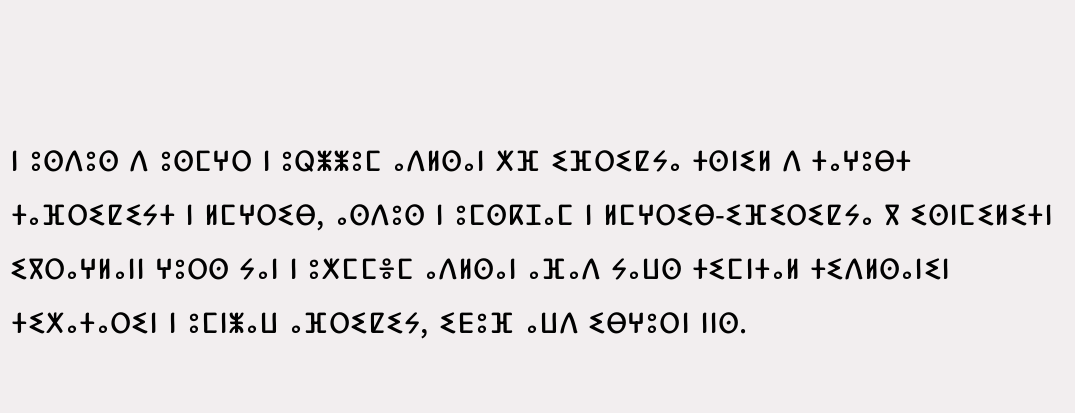ⵏ ⵓⵙⴷⵓⵙ ⴷ ⵓⵙⵎⵖⵔ ⵏ ⵓⵕⵥⵥⵓⵎ ⴰⴷⵍⵙⴰⵏ ⵅⴼ ⵉⴼⵔⵉⵇⵢⴰ ⵜⵙⵏⵉⵍ ⴷ ⵜⴰⵖⵓⴱⵜ ⵜⴰⴼⵔⵉⵇⵉⵢⵜ ⵏ ⵍⵎⵖⵔⵉⴱ, ⴰⵙⴷⵓⵙ ⵏ ⵓⵎⵙⴽⵊⴰⵎ ⵏ ⵍⵎⵖⵔⵉⴱ-ⵉⴼⵉⵔⵉⵇⵢⴰ ⴳ ⵉⵙⵏⵎⵉⵍⵉⵜⵏ ⵉⴳⵔⴰⵖⵍⴰⵏⵏ ⵖⵓⵔⵙ ⵢⴰⵏ ⵏ ⵓⵅⵎⵎⴻⵎ ⴰⴷⵍⵙⴰⵏ ⴰⴼⴰⴷ ⵢⴰⵡⵙ ⵜⵉⵎⵏⵜⴰⵍ ⵜⵉⴷⵍⵙⴰⵏⵉⵏ ⵜⵉⵅⴰⵜⴰⵔⵉⵏ ⵏ ⵓⵎⵏⵥⴰⵡ ⴰⴼⵔⵉⵇⵉⵢ, ⵉⴹⵓⴼ ⴰⵡⴷ ⵉⴱⵖⵓⵔⵏ ⵏⵏⵙ.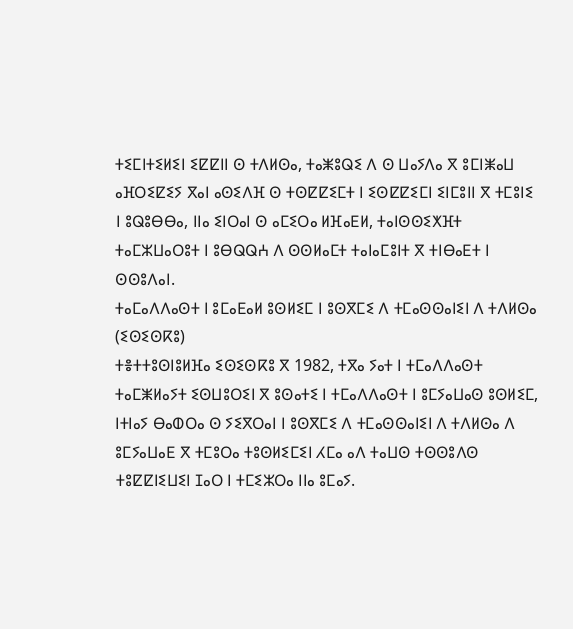ⵜⵉⵎⵏⵜⵉⵍⵉⵏ ⵉⵇⵇⵏⵏ ⵙ ⵜⴷⵍⵙⴰ, ⵜⴰⵥⵓⵕⵉ ⴷ ⵙ ⵡⴰⵢⴷⴰ ⴳ ⵓⵎⵏⵥⴰⵡ ⴰⴼⵔⵉⵇⵉⵢ ⴳⴰⵏ ⴰⵙⵉⴷⴼ ⵙ ⵜⵙⵇⵇⵉⵎⵜ ⵏ ⵉⵙⵇⵇⵉⵎⵏ ⵉⵏⵎⵓⵏⵏ ⴳ ⵜⵎⵓⵏⵉ ⵏ ⵓⵕⵓⴱⴱⴰ, ⵏⵏⴰ ⵉⵏⵔⴰⵏ ⵙ ⴰⵎⵉⵔⴰ ⵍⴼⴰⴹⵍ, ⵜⴰⵏⵙⵙⵉⵅⴼⵜ ⵜⴰⵎⵣⵡⴰⵔⵓⵜ ⵏ ⵓⴱⵕⵕⵄ ⴷ ⵙⵙⵍⴰⵎⵜ ⵜⴰⵏⴰⵎⵓⵏⵜ ⴳ ⵜⵏⴱⴰⴹⵜ ⵏ ⵙⵙⵓⴷⴰⵏ.
ⵜⴰⵎⴰⴷⴷⴰⵙⵜ ⵏ ⵓⵎⴰⴹⴰⵍ ⵓⵙⵍⵉⵎ ⵏ ⵓⵙⴳⵎⵉ ⴷ ⵜⵎⴰⵙⵙⴰⵏⵉⵏ ⴷ ⵜⴷⵍⵙⴰ (ⵉⵙⵉⵙⴽⵓ)
ⵜⴻⵜⵜⵓⵙⵏⵓⵍⴼⴰ ⵉⵙⵉⵙⴽⵓ ⴳ 1982, ⵜⴳⴰ ⵢⴰⵜ ⵏ ⵜⵎⴰⴷⴷⴰⵙⵜ ⵜⴰⵎⵥⵍⴰⵢⵜ ⵉⵙⵡⵓⵔⵉⵏ ⴳ ⵓⵙⴰⵜⵉ ⵏ ⵜⵎⴰⴷⴷⴰⵙⵜ ⵏ ⵓⵎⵢⴰⵡⴰⵙ ⵓⵙⵍⵉⵎ, ⵏⵜⵏⴰⵢ ⴱⴰⵀⵔⴰ ⵙ ⵢⵉⴳⵔⴰⵏ ⵏ ⵓⵙⴳⵎⵉ ⴷ ⵜⵎⴰⵙⵙⴰⵏⵉⵏ ⴷ ⵜⴷⵍⵙⴰ ⴷ ⵓⵎⵢⴰⵡⴰⴹ ⴳ ⵜⵎⵓⵔⴰ ⵜⵓⵙⵍⵉⵎⵉⵏ ⵃⵎⴰ ⴰⴷ ⵜⴰⵡⵙ ⵜⵙⵙⵓⴷⵙ ⵜⵓⵇⵇⵏⵉⵡⵉⵏ ⵊⴰⵔ ⵏ ⵜⵎⵉⵣⵔⴰ ⵏⵏⴰ ⵓⵎⴰⵢ.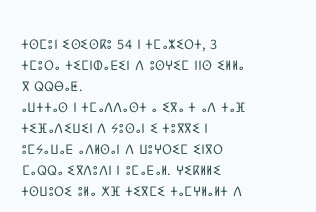ⵜⵙⵎⵓⵏ ⵉⵙⵉⵙⴽⵓ 54 ⵏ ⵜⵎⴰⵣⵉⵔⵜ, 3 ⵜⵎⵓⵔⴰ ⵜⵉⵎⵏⵀⴰⴹⵉⵏ ⴷ ⵓⵙⵖⵉⵎ ⵏⵏⵙ ⵉⵍⵍⴰ ⴳ ⵕⵕⴱⴰⵟ.
ⴰⵡⵜⵜⴰⵙ ⵏ ⵜⵎⴰⴷⴷⴰⵙⵜ ⴰ ⵉⴳⴰ ⵜ ⴰⴷ ⵜⴰⴼ ⵜⵉⴼⴰⴷⵉⵡⵉⵏ ⴷ ⵢⵓⵙⴰⵏ ⵉ ⵜⵓⴳⴳⵉ ⵏ ⵓⵎⵢⴰⵡⴰⴹ ⴰⴷⵍⵙⴰⵏ ⴷ ⵡⵓⵖⵔⵉⵎ ⵉⵏⴳⵔ ⵎⴰⵕⵕⴰ ⵉⴳⴷⵓⴷⵏ ⵏ ⵓⵎⴰⴹⴰⵍ. ⵖⵉⴽⵍⵍⵉ ⵜⵙⵡⵓⵔⵉ ⵓⵍⴰ ⵅⴼ ⵜⵉⴳⵎⵉ ⵜⴰⵎⵖⵍⴰⵍⵜ ⴷ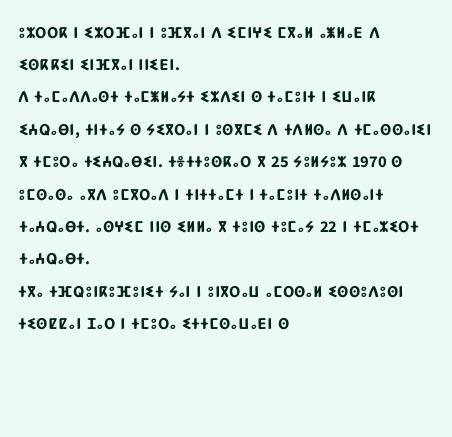ⵓⵣⵔⵔⴽ ⵏ ⵉⵣⵔⴼⴰⵏ ⵏ ⵓⴼⴳⴰⵏ ⴷ ⵉⵎⵏⵖⵉ ⵎⴳⴰⵍ ⴰⵥⵍⴰⴹ ⴷ ⵉⵙⴽⴽⵉⵏ ⵉⵏⴼⴳⴰⵏ ⵏⵏⵉⴹⵏ.
ⴷ ⵜⴰⵎⴰⴷⴷⴰⵙⵜ ⵜⴰⵎⵥⵍⴰⵢⵜ ⵉⵣⴷⵉⵏ ⵙ ⵜⴰⵎⵓⵏⵜ ⵏ ⵉⵡⴰⵏⴽ ⵉⵄⵕⴰⴱⵏ, ⵜⵏⵜⴰⵢ ⵙ ⵢⵉⴳⵔⴰⵏ ⵏ ⵓⵙⴳⵎⵉ ⴷ ⵜⴷⵍⵙⴰ ⴷ ⵜⵎⴰⵙⵙⴰⵏⵉⵏ ⴳ ⵜⵎⵓⵔⴰ ⵜⵉⵄⵕⴰⴱⵉⵏ. ⵜⴻⵜⵜⵓⵙⴽⴰⵔ ⴳ 25 ⵢⵓⵍⵢⵓⵣ 1970 ⵙ ⵓⵎⵙⴰⵙⴰ ⴰⴳⴷ ⵓⵎⴳⵔⴰⴷ ⵏ ⵜⵏⵜⵜⴰⵎⵜ ⵏ ⵜⴰⵎⵓⵏⵜ ⵜⴰⴷⵍⵙⴰⵏⵜ ⵜⴰⵄⵕⴰⴱⵜ. ⴰⵙⵖⵉⵎ ⵏⵏⵙ ⵉⵍⵍⴰ ⴳ ⵜⵓⵏⵙ ⵜⵓⵎⴰⵢ 22 ⵏ ⵜⵎⴰⵣⵉⵔⵜ ⵜⴰⵄⵕⴰⴱⵜ.
ⵜⴳⴰ ⵜⴼⵕⵓⵏⴽⵓⴼⵓⵏⵉⵜ ⵢⴰⵏ ⵏ ⵓⵏⴳⵔⴰⵡ ⴰⵎⵔⵙⴰⵍ ⵉⵙⵙⵓⴷⵓⵙⵏ ⵜⵉⵙⵇⵇⴰⵏ ⵊⴰⵔ ⵏ ⵜⵎⵓⵔⴰ ⵉⵜⵜⵎⵙⴰⵡⴰⴹⵏ ⵙ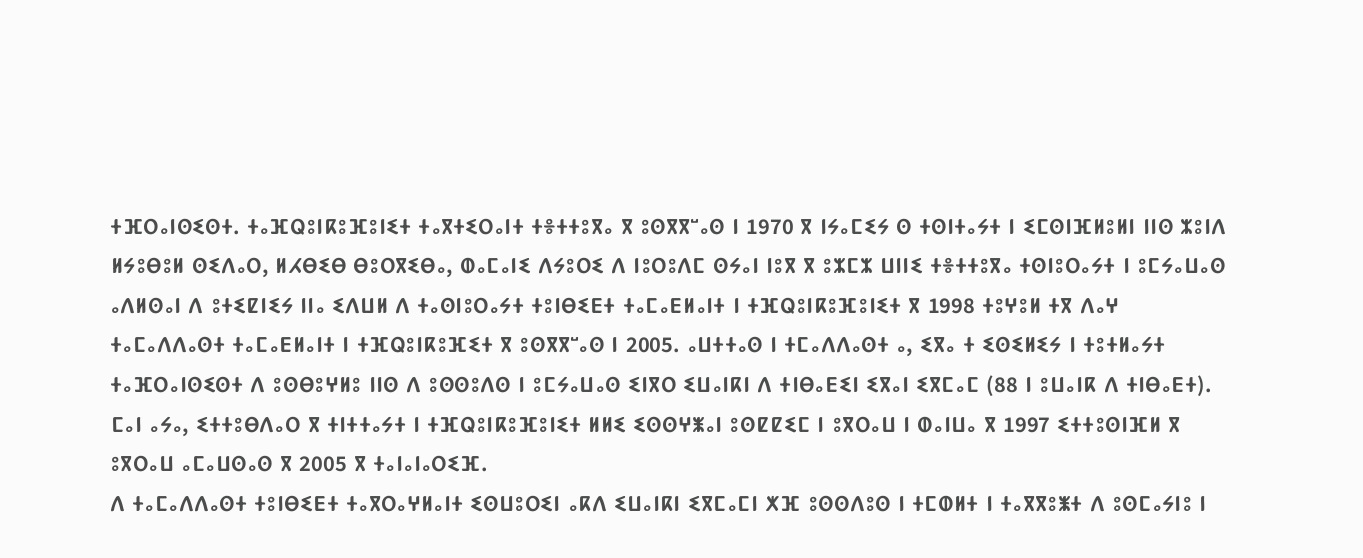ⵜⴼⵔⴰⵏⵙⵉⵙⵜ. ⵜⴰⴼⵕⵓⵏⴽⵓⴼⵓⵏⵉⵜ ⵜⴰⴳⵜⵉⵔⴰⵏⵜ ⵜⴻⵜⵜⵓⴳⴰ ⴳ ⵓⵙⴳⴳⵯⴰⵙ ⵏ 1970 ⴳ ⵏⵢⴰⵎⵉⵢ ⵙ ⵜⵙⵏⵜⴰⵢⵜ ⵏ ⵉⵎⵙⵏⴼⵍⵓⵍⵏ ⵏⵏⵙ ⵣⵓⵏⴷ ⵍⵢⵓⴱⵓⵍ ⵙⵉⴷⴰⵔ, ⵍⵃⴱⵉⴱ ⴱⵓⵔⴳⵉⴱⴰ, ⵀⴰⵎⴰⵏⵉ ⴷⵢⵓⵔⵉ ⴷ ⵏⵓⵔⵓⴷⵎ ⵙⵢⴰⵏ ⵏⵓⴳ ⴳ ⵓⵣⵎⵣ ⵡⵏⵏⵉ ⵜⴻⵜⵜⵓⴳⴰ ⵜⵙⵏⵓⵔⴰⵢⵜ ⵏ ⵓⵎⵢⴰⵡⴰⵙ ⴰⴷⵍⵙⴰⵏ ⴷ ⵓⵜⵉⵇⵏⵉⵢ ⵏⵏⴰ ⵉⴷⵡⵍ ⴷ ⵜⴰⵙⵏⵓⵔⴰⵢⵜ ⵜⵓⵏⴱⵉⴹⵜ ⵜⴰⵎⴰⴹⵍⴰⵏⵜ ⵏ ⵜⴼⵕⵓⵏⴽⵓⴼⵓⵏⵉⵜ ⴳ 1998 ⵜⵓⵖⵓⵍ ⵜⴳ ⴷⴰⵖ ⵜⴰⵎⴰⴷⴷⴰⵙⵜ ⵜⴰⵎⴰⴹⵍⴰⵏⵜ ⵏ ⵜⴼⵕⵓⵏⴽⵓⴼⵉⵜ ⴳ ⵓⵙⴳⴳⵯⴰⵙ ⵏ 2005. ⴰⵡⵜⵜⴰⵙ ⵏ ⵜⵎⴰⴷⴷⴰⵙⵜ ⴰ, ⵉⴳⴰ ⵜ ⵉⵙⵉⵍⵉⵢ ⵏ ⵜⵓⵜⵍⴰⵢⵜ ⵜⴰⴼⵔⴰⵏⵙⵉⵙⵜ ⴷ ⵓⵙⴱⵓⵖⵍⵓ ⵏⵏⵙ ⴷ ⵓⵙⵙⵓⴷⵙ ⵏ ⵓⵎⵢⴰⵡⴰⵙ ⵉⵏⴳⵔ ⵉⵡⴰⵏⴽⵏ ⴷ ⵜⵏⴱⴰⴹⵉⵏ ⵉⴳⴰⵏ ⵉⴳⵎⴰⵎ (88 ⵏ ⵓⵡⴰⵏⴽ ⴷ ⵜⵏⴱⴰⴹⵜ). ⵎⴰⵏ ⴰⵢⴰ, ⵉⵜⵜⵓⴱⴷⴰⵔ ⴳ ⵜⵏⵜⵜⴰⵢⵜ ⵏ ⵜⴼⵕⵓⵏⴽⵓⴼⵓⵏⵉⵜ ⵍⵍⵉ ⵉⵙⵙⵖⵥⴰⵏ ⵓⵙⵇⵇⵉⵎ ⵏ ⵓⴳⵔⴰⵡ ⵏ ⵀⴰⵏⵡⴰ ⴳ 1997 ⵉⵜⵜⵓⵙⵏⴼⵍ ⴳ ⵓⴳⵔⴰⵡ ⴰⵎⴰⵡⵙⴰⵙ ⴳ 2005 ⴳ ⵜⴰⵏⴰⵏⴰⵔⵉⴼ.
ⴷ ⵜⴰⵎⴰⴷⴷⴰⵙⵜ ⵜⵓⵏⴱⵉⴹⵜ ⵜⴰⴳⵔⴰⵖⵍⴰⵏⵜ ⵉⵙⵡⵓⵔⵉⵏ ⴰⴽⴷ ⵉⵡⴰⵏⴽⵏ ⵉⴳⵎⴰⵎⵏ ⵅⴼ ⵓⵙⵙⴷⵓⵙ ⵏ ⵜⵎⵀⵍⵜ ⵏ ⵜⴰⴳⴳⵓⵥⵜ ⴷ ⵓⵙⵎⴰⵢⵏⵓ ⵏ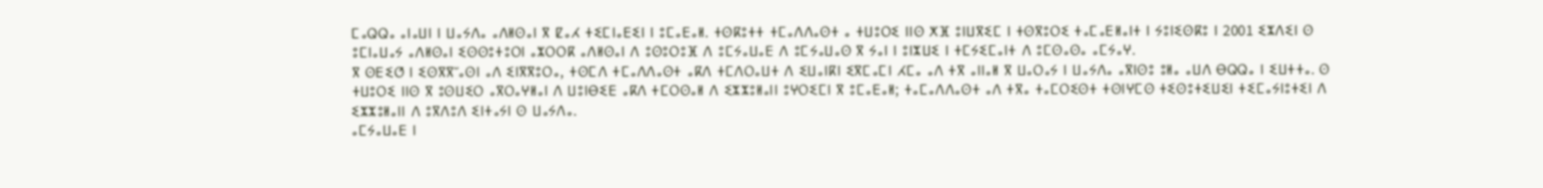ⵎⴰⵕⵕⴰ ⴰⵏⴰⵡⵏ ⵏ ⵡⴰⵢⴷⴰ ⴰⴷⵍⵙⴰⵏ ⴳ ⵇⴰⵃ ⵜⵉⵎⵏⴰⴹⵉⵏ ⵏ ⵓⵎⴰⴹⴰⵍ. ⵜⵙⴽⵓⵜⵜ ⵜⵎⴰⴷⴷⴰⵙⵜ ⴰ ⵜⵡⵓⵔⵉ ⵏⵏⵙ ⵅⴼ ⵓⵏⵡⴳⵉⵎ ⵏ ⵜⵙⴳⵓⵔⵉ ⵜⴰⵎⴰⴹⵍⴰⵏⵜ ⵏ ⵢⵓⵏⵉⵙⴽⵓ ⵏ 2001 ⵉⵣⴷⵉⵏ ⵙ ⵓⵎⵏⴰⵡⴰⵢ ⴰⴷⵍⵙⴰⵏ ⵉⵙⵙⵓⵜⵓⵔⵏ ⴰⵣⵔⵔⴽ ⴰⴷⵍⵙⴰⵏ ⴷ ⵓⵙⵓⵔⵓⴼ ⴷ ⵓⵎⵢⴰⵡⴰⴹ ⴷ ⵓⵎⵢⴰⵡⴰⵙ ⴳ ⵢⴰⵏ ⵏ ⵓⵏⵣⵡⵉ ⵏ ⵜⵎⵢⵉⵎⴰⵏⵜ ⴷ ⵓⵎⵙⴰⵙⴰ ⴰⵎⵢⴰⵖ.
ⴳ ⵙⴹⵉⵚ ⵏ ⵉⵙⴳⴳⵯⴰⵙⵏ ⴰⴷ ⵉⵏⴳⴳⵓⵔⴰ, ⵜⵙⵎⴷ ⵜⵎⴰⴷⴷⴰⵙⵜ ⴰⴽⴷ ⵜⵎⴷⵔⴰⵡⵜ ⴷ ⵉⵡⴰⵏⴽⵏ ⵉⴳⵎⴰⵎⵏ ⵃⵎⴰ ⴰⴷ ⵜⴳ ⴰⵏⵏⴰⵍ ⴳ ⵡⴰⵔⴰⵢ ⵏ ⵡⴰⵢⴷⴰ ⴰⴳⵏⵙⵓ ⵓⵍⴰ ⴰⵡⴷ ⴱⵕⵕⴰ ⵏ ⵉⵡⵜⵜⴰ. ⵙ ⵜⵡⵓⵔⵉ ⵏⵏⵙ ⴳ ⵓⵙⵡⵉⵔ ⴰⴳⵔⴰⵖⵍⴰⵏ ⴷ ⵡⵓⵏⴱⵉⴹ ⴰⴽⴷ ⵜⵎⵔⵙⴰⵍ ⴷ ⵉⵣⵣⵓⵍⴰⵏⵏ ⵓⵖⵔⵉⵎⵏ ⴳ ⵓⵎⴰⴹⴰⵍ; ⵜⴰⵎⴰⴷⴷⴰⵙⵜ ⴰⴷ ⵜⴳⴰ ⵜⴰⵎⵔⵉⵙⵜ ⵜⵙⵏⵖⵎⵙ ⵜⵉⵙⵓⵜⵉⵡⵉⵏ ⵜⵉⵎⴰⵢⵏⵓⵜⵉⵏ ⴷ ⵉⵣⵣⵓⵍⴰⵏⵏ ⴷ ⵓⴳⴷⵓⴷ ⵉⵏⵜⴰⵢⵏ ⵙ ⵡⴰⵢⴷⴰ.
ⴰⵎⵢⴰⵡⴰⴹ ⵏ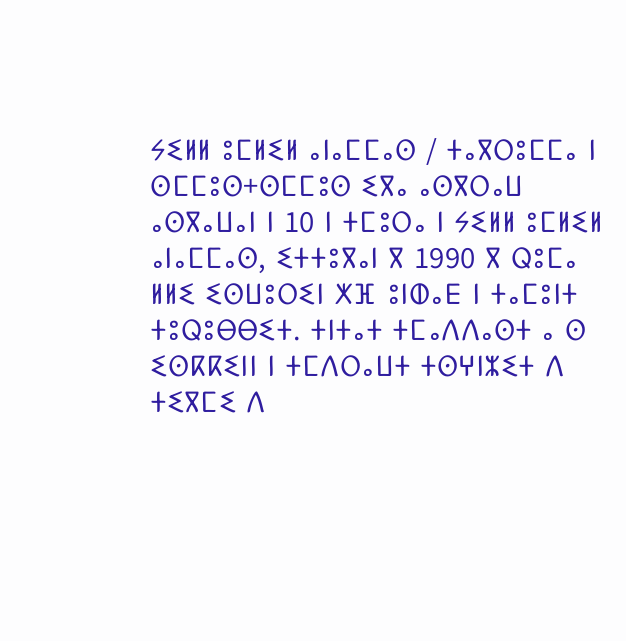ⵢⵉⵍⵍ ⵓⵎⵍⵉⵍ ⴰⵏⴰⵎⵎⴰⵙ / ⵜⴰⴳⵔⵓⵎⵎⴰ ⵏ ⵙⵎⵎⵓⵙ+ⵙⵎⵎⵓⵙ ⵉⴳⴰ ⴰⵙⴳⵔⴰⵡ ⴰⵙⴳⴰⵡⴰⵏ ⵏ 10 ⵏ ⵜⵎⵓⵔⴰ ⵏ ⵢⵉⵍⵍ ⵓⵎⵍⵉⵍ ⴰⵏⴰⵎⵎⴰⵙ, ⵉⵜⵜⵓⴳⴰⵏ ⴳ 1990 ⴳ ⵕⵓⵎⴰ ⵍⵍⵉ ⵉⵙⵡⵓⵔⵉⵏ ⵅⴼ ⵓⵏⵀⴰⴹ ⵏ ⵜⴰⵎⵓⵏⵜ ⵜⵓⵕⵓⴱⴱⵉⵜ. ⵜⵏⵜⴰⵜ ⵜⵎⴰⴷⴷⴰⵙⵜ ⴰ ⵙ ⵉⵙⴽⴽⵉⵏⵏ ⵏ ⵜⵎⴷⵔⴰⵡⵜ ⵜⵙⵖⵏⵣⵉⵜ ⴷ ⵜⵉⴳⵎⵉ ⴷ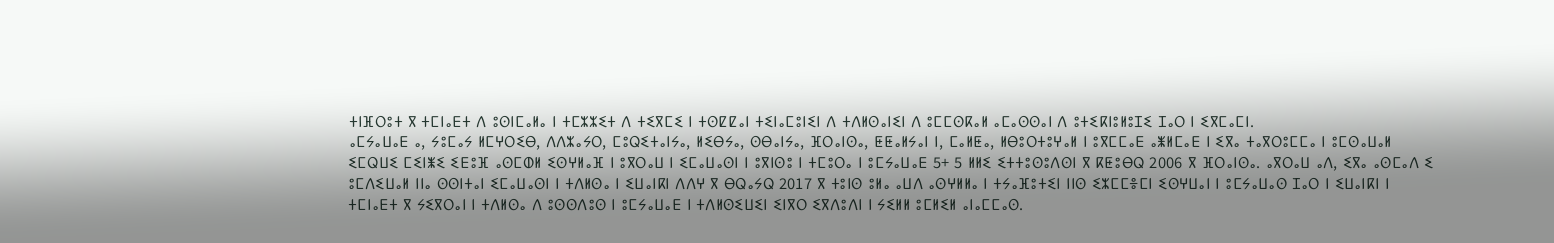ⵜⵏⴼⵔⵓⵜ ⴳ ⵜⵎⵏⴰⴹⵜ ⴷ ⵓⵙⵏⵎⴰⵍⴰ ⵏ ⵜⵎⵣⵣⵉⵜ ⴷ ⵜⵉⴳⵎⵉ ⵏ ⵜⵙⵇⵇⴰⵏ ⵜⵉⵏⴰⵎⵓⵏⵉⵏ ⴷ ⵜⴷⵍⵙⴰⵏⵉⵏ ⴷ ⵓⵎⵎⵙⴽⴰⵍ ⴰⵎⴰⵙⵙⴰⵏ ⴷ ⵓⵜⵉⴽⵏⵓⵍⵓⵊⵉ ⵊⴰⵔ ⵏ ⵉⴳⵎⴰⵎⵏ.
ⴰⵎⵢⴰⵡⴰⴹ ⴰ, ⵢⵓⵎⴰⵢ ⵍⵎⵖⵔⵉⴱ, ⴷⴷⵣⴰⵢⵔ, ⵎⵓⵕⵉⵜⴰⵏⵢⴰ, ⵍⵉⴱⵢⴰ, ⵙⴱⴰⵏⵢⴰ, ⴼⵔⴰⵏⵙⴰ, ⵟⵟⴰⵍⵢⴰⵏ ⵏ, ⵎⴰⵍⵟⴰ, ⵍⴱⵓⵔⵜⵓⵖⴰⵍ ⵏ ⵓⴳⵎⵎⴰⴹ ⴰⵥⵍⵎⴰⴹ ⵏ ⵉⴳⴰ ⵜⴰⴳⵔⵓⵎⵎⴰ ⵏ ⵓⵎⵙⴰⵡⴰⵍ ⵉⵎⵕⵡⵉ ⵎⵉⵏⵥⵉ ⵉⴹⵓⴼ ⴰⵙⵎⵀⵍ ⵉⵙⵖⵍⴰⴼ ⵏ ⵓⴳⵔⴰⵡ ⵏ ⵉⵎⴰⵡⴰⵙⵏ ⵏ ⵓⴳⵏⵙⵓ ⵏ ⵜⵎⵓⵔⴰ ⵏ ⵓⵎⵢⴰⵡⴰⴹ 5+ 5 ⵍⵍⵉ ⵉⵜⵜⵓⵙⵓⴷⵙⵏ ⴳ ⴽⵟⵓⴱⵕ 2006 ⴳ ⴼⵔⴰⵏⵙⴰ. ⴰⴳⵔⴰⵡ ⴰⴷ, ⵉⴳⴰ ⴰⵙⵎⴰⴷ ⵉ ⵓⵎⴷⵉⵡⴰⵍ ⵏⵏⴰ ⵙⵙⵏⵜⴰⵏ ⵉⵎⴰⵡⴰⵙⵏ ⵏ ⵜⴷⵍⵙⴰ ⵏ ⵉⵡⴰⵏⴽⵏ ⴷⴷⵖ ⴳ ⴱⵕⴰⵢⵕ 2017 ⴳ ⵜⵓⵏⵙ ⵓⵍⴰ ⴰⵡⴷ ⴰⵙⵖⵍⵍⴰ ⵏ ⵜⵢⴰⴼⵓⵜⵉⵏ ⵏⵏⵙ ⵉⵣⵎⵎⴻⵎⵏ ⵉⵙⵖⵡⴰⵏ ⵏ ⵓⵎⵢⴰⵡⴰⵙ ⵊⴰⵔ ⵏ ⵉⵡⴰⵏⴽⵏ ⵏ ⵜⵎⵏⴰⴹⵜ ⴳ ⵢⵉⴳⵔⴰⵏ ⵏ ⵜⴷⵍⵙⴰ ⴷ ⵓⵙⵙⴷⵓⵙ ⵏ ⵓⵎⵢⴰⵡⴰⴹ ⵏ ⵜⴷⵍⵙⵉⵡⵉⵏ ⵉⵏⴳⵔ ⵉⴳⴷⵓⴷⵏ ⵏ ⵢⵉⵍⵍ ⵓⵎⵍⵉⵍ ⴰⵏⴰⵎⵎⴰⵙ.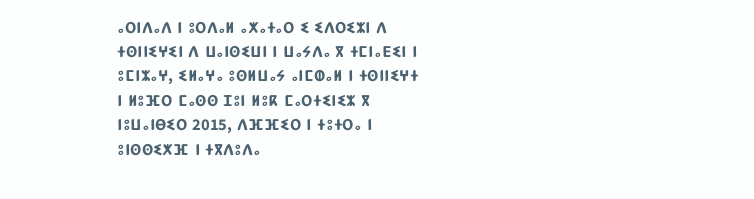ⴰⵔⵏⴷⴰⴷ ⵏ ⵓⵔⴷⴰⵍ ⴰⵅⴰⵜⴰⵔ ⵉ ⵉⴷⵔⵉⵣⵏ ⴷ ⵜⵙⵏⵏⵉⵖⵉⵏ ⴷ ⵡⴰⵏⵙⵉⵡⵏ ⵏ ⵡⴰⵢⴷⴰ ⴳ ⵜⵎⵏⴰⴹⵉⵏ ⵏ ⵓⵎⵏⵣⴰⵖ, ⵉⵍⴰⵖⴰ ⵓⵙⵍⵡⴰⵢ ⴰⵏⵎⵀⴰⵍ ⵏ ⵜⵙⵏⵏⵉⵖⵜ ⵏ ⵍⵓⴼⵔ ⵎⴰⵙⵙ ⵊⵓⵏ ⵍⵓⴽ ⵎⴰⵔⵜⵉⵏⵉⵣ ⴳ ⵏⵓⵡⴰⵏⴱⵉⵔ 2015, ⴷⴼⴼⵉⵔ ⵏ ⵜⵓⵜⵔⴰ ⵏ ⵓⵏⵙⵙⵉⵅⴼ ⵏ ⵜⴳⴷⵓⴷⴰ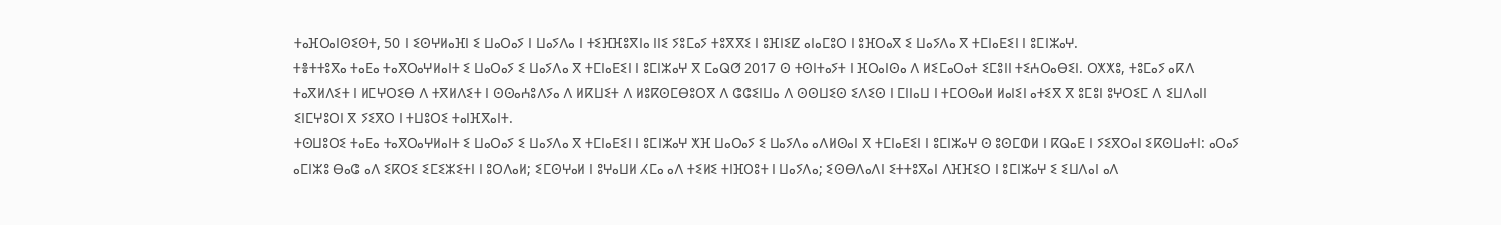ⵜⴰⴼⵔⴰⵏⵙⵉⵙⵜ, 50 ⵏ ⵉⵙⵖⵍⴰⴼⵏ ⵉ ⵡⴰⵔⴰⵢ ⵏ ⵡⴰⵢⴷⴰ ⵏ ⵜⵉⴼⴼⵓⴳⵏⴰ ⵏⵏⵉ ⵢⵓⵎⴰⵢ ⵜⵓⴳⴳⵉ ⵏ ⵓⴼⵏⵉⵇ ⴰⵏⴰⵎⵓⵔ ⵏ ⵓⴼⵔⴰⴳ ⵉ ⵡⴰⵢⴷⴰ ⴳ ⵜⵎⵏⴰⴹⵉⵏ ⵏ ⵓⵎⵏⵣⴰⵖ.
ⵜⴻⵜⵜⵓⴳⴰ ⵜⴰⴹⴰ ⵜⴰⴳⵔⴰⵖⵍⴰⵏⵜ ⵉ ⵡⴰⵔⴰⵢ ⵉ ⵡⴰⵢⴷⴰ ⴳ ⵜⵎⵏⴰⴹⵉⵏ ⵏ ⵓⵎⵏⵣⴰⵖ ⴳ ⵎⴰⵕⵚ 2017 ⵙ ⵜⵙⵏⵜⴰⵢⵜ ⵏ ⴼⵔⴰⵏⵙⴰ ⴷ ⵍⵉⵎⴰⵔⴰⵜ ⵉⵎⵓⵏⵏ ⵜⵉⵄⵔⴰⴱⵉⵏ. ⵔⵅⵅⵓ, ⵜⵓⵎⴰⵢ ⴰⴽⴷ ⵜⴰⴳⵍⴷⵉⵜ ⵏ ⵍⵎⵖⵔⵉⴱ ⴷ ⵜⴳⵍⴷⵉⵜ ⵏ ⵙⵙⴰⵄⵓⴷⵢⴰ ⴷ ⵍⴽⵡⵉⵜ ⴷ ⵍⵓⴽⵙⵎⴱⵓⵔⴳ ⴷ ⵛⵛⵉⵏⵡⴰ ⴷ ⵙⵙⵡⵉⵙ ⵉⴷⵉⵙ ⵏ ⵎⵏⵏⴰⵡ ⵏ ⵜⵎⵔⵙⴰⵍ ⵍⴰⵏⵉⵏ ⴰⵜⵉⴳ ⴳ ⵓⵎⵓⵏ ⵓⵖⵔⵉⵎ ⴷ ⵉⵡⴷⴰⵏⵏ ⵉⵏⵎⵖⵓⵔⵏ ⴳ ⵢⵉⴳⵔ ⵏ ⵜⵡⵓⵔⵉ ⵜⴰⵏⴼⴳⴰⵏⵜ.
ⵜⵙⵡⵓⵔⵉ ⵜⴰⴹⴰ ⵜⴰⴳⵔⴰⵖⵍⴰⵏⵜ ⵉ ⵡⴰⵔⴰⵢ ⵉ ⵡⴰⵢⴷⴰ ⴳ ⵜⵎⵏⴰⴹⵉⵏ ⵏ ⵓⵎⵏⵣⴰⵖ ⵅⴼ ⵡⴰⵔⴰⵢ ⵉ ⵡⴰⵢⴷⴰ ⴰⴷⵍⵙⴰⵏ ⴳ ⵜⵎⵏⴰⴹⵉⵏ ⵏ ⵓⵎⵏⵣⴰⵖ ⵙ ⵓⵙⵎⵀⵍ ⵏ ⴽⵕⴰⴹ ⵏ ⵢⵉⴳⵔⴰⵏ ⵉⴽⵙⵡⴰⵜⵏ: ⴰⵔⴰⵢ ⴰⵎⵏⵣⵓ ⴱⴰⵛ ⴰⴷ ⵉⴽⵔⵉ ⵉⵎⵉⵣⵉⵜⵏ ⵏ ⵓⵔⴷⴰⵍ; ⵉⵎⵙⵖⴰⵍ ⵏ ⵓⵖⴰⵡⵍ ⵃⵎⴰ ⴰⴷ ⵜⵉⵍⵉ ⵜⵏⴼⵔⵓⵜ ⵏ ⵡⴰⵢⴷⴰ; ⵉⵙⴱⴷⴰⴷⵏ ⵉⵜⵜⵓⴳⴰⵏ ⴷⴼⴼⵉⵔ ⵏ ⵓⵎⵏⵣⴰⵖ ⵉ ⵉⵡⴷⴰⵏ ⴰⴷ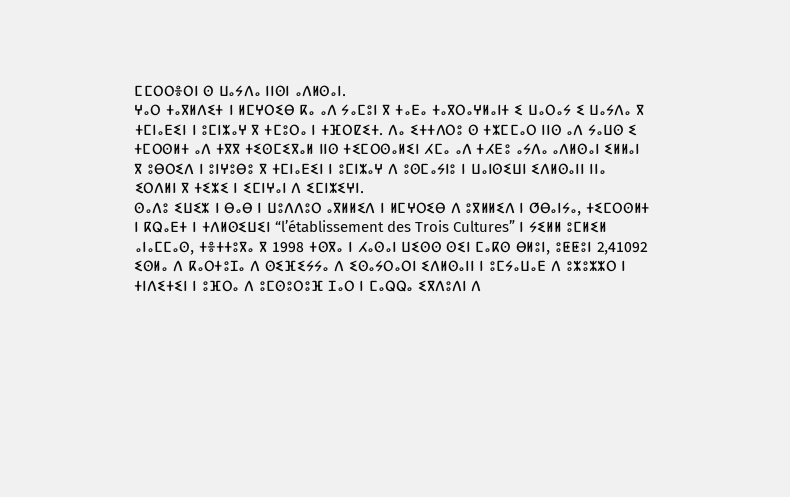ⵎⵎⵔⵔⴻⵔⵏ ⵙ ⵡⴰⵢⴷⴰ ⵏⵏⵙⵏ ⴰⴷⵍⵙⴰⵏ.
ⵖⴰⵔ ⵜⴰⴳⵍⴷⵉⵜ ⵏ ⵍⵎⵖⵔⵉⴱ ⴽⴰ ⴰⴷ ⵢⴰⵎⵓⵏ ⴳ ⵜⴰⴹⴰ ⵜⴰⴳⵔⴰⵖⵍⴰⵏⵜ ⵉ ⵡⴰⵔⴰⵢ ⵉ ⵡⴰⵢⴷⴰ ⴳ ⵜⵎⵏⴰⴹⵉⵏ ⵏ ⵓⵎⵏⵣⴰⵖ ⴳ ⵜⵎⵓⵔⴰ ⵏ ⵜⴼⵔⵇⵉⵜ. ⴷⴰ ⵉⵜⵜⴷⵔⵓ ⵙ ⵜⵣⵎⵎⴰⵔ ⵏⵏⵙ ⴰⴷ ⵢⴰⵡⵙ ⵉ ⵜⵎⵔⵙⵍⵜ ⴰⴷ ⵜⴳⴳ ⵜⵉⵙⵎⵉⴳⴰⵍ ⵏⵏⵙ ⵜⵉⵎⵔⵙⴰⵍⵉⵏ ⵃⵎⴰ ⴰⴷ ⵜⵃⴹⵓ ⴰⵢⴷⴰ ⴰⴷⵍⵙⴰⵏ ⵉⵍⵍⴰⵏ ⴳ ⵓⴱⵔⵉⴷ ⵏ ⵓⵏⵖⵓⴱⵓ ⴳ ⵜⵎⵏⴰⴹⵉⵏ ⵏ ⵓⵎⵏⵣⴰⵖ ⴷ ⵓⵙⵎⴰⵢⵏⵓ ⵏ ⵡⴰⵏⵙⵉⵡⵏ ⵉⴷⵍⵙⴰⵏⵏ ⵏⵏⴰ ⵉⵔⴷⵍⵏ ⴳ ⵜⵉⵣⵉ ⵏ ⵉⵎⵏⵖⴰⵏ ⴷ ⵉⵎⵏⵣⵉⵖⵏ.
ⵙⴰⴷⵓ ⵉⵡⵉⵣ ⵏ ⴱⴰⴱ ⵏ ⵡⵓⴷⴷⵓⵔ ⴰⴳⵍⵍⵉⴷ ⵏ ⵍⵎⵖⵔⵉⴱ ⴷ ⵓⴳⵍⵍⵉⴷ ⵏ ⵚⴱⴰⵏⵢⴰ, ⵜⵉⵎⵔⵙⵍⵜ ⵏ ⴽⵕⴰⴹⵜ ⵏ ⵜⴷⵍⵙⵉⵡⵉⵏ “l’établissement des Trois Cultures” ⵏ ⵢⵉⵍⵍ ⵓⵎⵍⵉⵍ ⴰⵏⴰⵎⵎⴰⵙ, ⵜⴻⵜⵜⵓⴳⴰ ⴳ 1998 ⵜⵙⴳⴰ ⵏ ⵃⴰⵙⴰⵏ ⵡⵉⵙⵙ ⵙⵉⵏ ⵎⴰⴽⵙ ⴱⵍⵓⵏ, ⵓⵟⵟⵓⵏ 2,41092 ⵉⵙⵍⴰ ⴷ ⴽⴰⵔⵜⵓⵊⴰ ⴷ ⵙⵉⴼⵉⵢⵢⴰ ⴷ ⵉⵙⴰⵢⵔⴰⵔⵏ ⵉⴷⵍⵙⴰⵏⵏ ⵏ ⵓⵎⵢⴰⵡⴰⴹ ⴷ ⵓⵣⵓⵣⵣⵔ ⵏ ⵜⵏⴷⵉⵜⵉⵏ ⵏ ⵓⴼⵔⴰ ⴷ ⵓⵎⵙⵓⵔⵓⴼ ⵊⴰⵔ ⵏ ⵎⴰⵕⵕⴰ ⵉⴳⴷⵓⴷⵏ ⴷ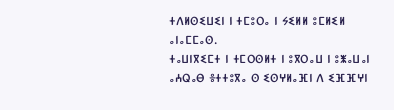ⵜⴷⵍⵙⵉⵡⵉⵏ ⵏ ⵜⵎⵓⵔⴰ ⵏ ⵢⵉⵍⵍ ⵓⵎⵍⵉⵍ ⴰⵏⴰⵎⵎⴰⵙ.
ⵜⴰⵡⵏⴳⵉⵎⵜ ⵏ ⵜⵎⵔⵙⵍⵜ ⵏ ⵓⴳⵔⴰⵡ ⵏ ⵓⵥⴰⵡⴰⵏ ⴰⵄⵕⴰⴱ ⴻⵜⵜⵓⴳⴰ ⵙ ⵉⵙⵖⵍⴰⴼⵏ ⴷ ⵉⴼⴼⵖⵏ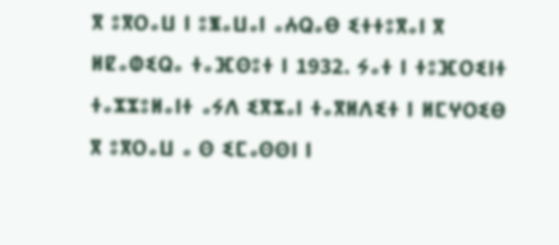ⴳ ⵓⴳⵔⴰⵡ ⵏ ⵓⵥⴰⵡⴰⵏ ⴰⵄⵕⴰⴱ ⵉⵜⵜⵓⴳⴰⵏ ⴳ ⵍⵇⴰⵀⵉⵕⴰ ⵜⴰⴼⵙⵓⵜ ⵏ 1932. ⵢⴰⵜ ⵏ ⵜⵓⴼⵔⵉⵏⵜ ⵜⴰⵣⵣⵓⵍⴰⵏⵜ ⴰⵢⴷ ⵉⴳⵣⴰⵏ ⵜⴰⴳⵍⴷⵉⵜ ⵏ ⵍⵎⵖⵔⵉⴱ ⴳ ⵓⴳⵔⴰⵡ ⴰ ⵙ ⵉⵎⴰⵙⵙⵏ ⵏ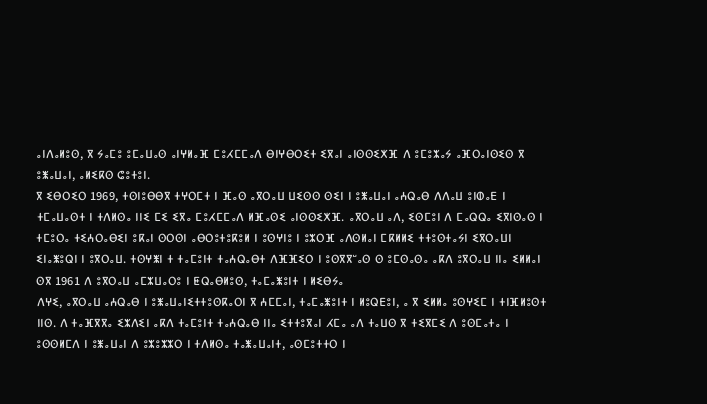ⴰⵏⴷⴰⵍⵓⵙ, ⴳ ⵢⴰⵎⵓ ⵓⵎⴰⵡⴰⵙ ⴰⵏⵖⵍⴰⴼ ⵎⵓⵃⵎⵎⴰⴷ ⴱⵏⵖⴱⵔⵉⵜ ⵉⴳⴰⵏ ⴰⵏⵙⵙⵉⵅⴼ ⴷ ⵓⵎⵓⵣⴰⵢ ⴰⴼⵔⴰⵏⵙⵉⵙ ⴳ ⵓⵥⴰⵡⴰⵏ, ⴰⵍⵉⴽⵙ ⵛⵓⵜⵓⵏ.
ⴳ ⵉⴱⵔⵉⵔ 1969, ⵜⵙⵏⵓⴱⴱⴳ ⵜⵖⵔⵎⵜ ⵏ ⴼⴰⵙ ⴰⴳⵔⴰⵡ ⵡⵉⵙⵙ ⵙⵉⵏ ⵏ ⵓⵥⴰⵡⴰⵏ ⴰⵄⵕⴰⴱ ⴷⴷⴰⵡ ⵓⵏⵀⴰⴹ ⵏ ⵜⵎⴰⵡⴰⵙⵜ ⵏ ⵜⴷⵍⵙⴰ ⵏⵏⵉ ⵎⵉ ⵉⴳⴰ ⵎⵓⵃⵎⵎⴰⴷ ⵍⴼⴰⵙⵉ ⴰⵏⵙⵙⵉⵅⴼ. ⴰⴳⵔⴰⵡ ⴰⴷ, ⵉⵙⵎⵓⵏ ⴷ ⵎⴰⵕⵕⴰ ⵉⴳⵏⵙⴰⵙ ⵏ ⵜⵎⵓⵔⴰ ⵜⵉⵄⵔⴰⴱⵉⵏ ⵓⴽⴰⵏ ⵙⵔⵙⵏ ⴰⴱⵔⵓⵜⵓⴽⵓⵍ ⵏ ⵓⵙⵖⵏⵓ ⵏ ⵓⵣⵔⴼ ⴰⴷⵙⵍⴰⵏ ⵎⴽⵍⵍⵉ ⵜⵜⵓⵙⵜⴰⵢⵏ ⵉⴳⵔⴰⵡⵏ ⵉⵏⴰⵥⵓⵕⵏ ⵏ ⵓⴳⵔⴰⵡ. ⵜⵙⵖⵥⵏ ⵜ ⵜⴰⵎⵓⵏⵜ ⵜⴰⵄⵕⴰⴱⵜ ⴷⴼⴼⵉⵔ ⵏ ⵓⵙⴳⴳⵯⴰⵙ ⵙ ⵓⵎⵙⴰⵙⴰ ⴰⴽⴷ ⵓⴳⵔⴰⵡ ⵏⵏⴰ ⵉⵍⵍⴰⵏ ⵙⴳ 1961 ⴷ ⵓⴳⵔⴰⵡ ⴰⵎⵣⵡⴰⵔⵓ ⵏ ⵟⵕⴰⴱⵍⵓⵙ, ⵜⴰⵎⴰⵥⵓⵏⵜ ⵏ ⵍⵉⴱⵢⴰ
ⴷⵖⵉ, ⴰⴳⵔⴰⵡ ⴰⵄⵕⴰⴱ ⵏ ⵓⵥⴰⵡⴰⵏⵉⵜⵜⵓⵙⴽⴰⵔⵏ ⴳ ⵄⵎⵎⴰⵏ, ⵜⴰⵎⴰⵥⵓⵏⵜ ⵏ ⵍⵓⵕⴹⵓⵏ, ⴰ ⴳ ⵉⵍⵍⴰ ⵓⵙⵖⵉⵎ ⵏ ⵜⵏⴼⵍⵓⵙⵜ ⵏⵏⵙ. ⴷ ⵜⴰⴼⴳⴳⴰ ⵉⵣⴷⵉⵏ ⴰⴽⴷ ⵜⴰⵎⵓⵏⵜ ⵜⴰⵄⵕⴰⴱ ⵏⵏⴰ ⵉⵜⵜⵓⴳⴰⵏ ⵃⵎⴰ ⴰⴷ ⵜⴰⵡⵙ ⴳ ⵜⵉⴳⵎⵉ ⴷ ⵓⵙⵎⴰⵜⴰ ⵏ ⵓⵙⵙⵍⵎⴷ ⵏ ⵓⵥⴰⵡⴰⵏ ⴷ ⵓⵣⵓⵣⵣⵔ ⵏ ⵜⴷⵍⵙⴰ ⵜⴰⵥⴰⵡⴰⵏⵜ, ⴰⵙⵎⵓⵜⵜⵔ ⵏ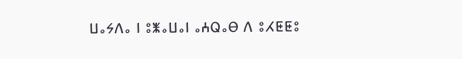ⵡⴰⵢⴷⴰ ⵏ ⵓⵥⴰⵡⴰⵏ ⴰⵄⵕⴰⴱ ⴷ ⵓⵃⵟⵟⵓ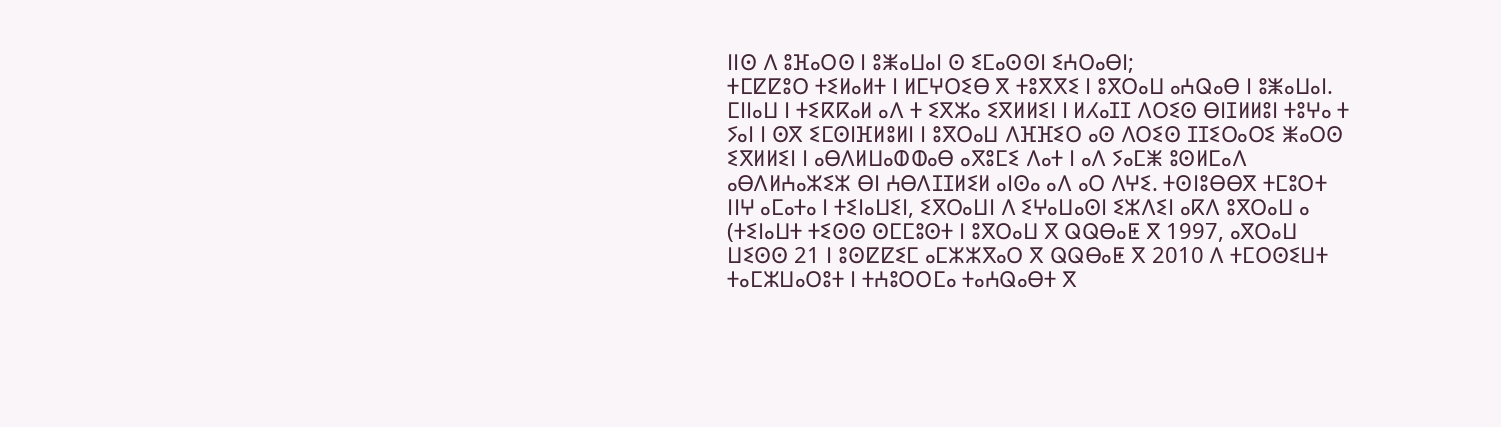ⵏⵏⵙ ⴷ ⵓⴼⴰⵔⵙ ⵏ ⵓⵥⴰⵡⴰⵏ ⵙ ⵉⵎⴰⵙⵙⵏ ⵉⵄⵔⴰⴱⵏ;
ⵜⵎⵇⵇⵓⵔ ⵜⵉⵍⴰⵍⵜ ⵏ ⵍⵎⵖⵔⵉⴱ ⴳ ⵜⵓⴳⴳⵉ ⵏ ⵓⴳⵔⴰⵡ ⴰⵄⵕⴰⴱ ⵏ ⵓⵥⴰⵡⴰⵏ. ⵎⵏⵏⴰⵡ ⵏ ⵜⵉⴽⴽⴰⵍ ⴰⴷ ⵜ ⵉⴳⵣⴰ ⵉⴳⵍⵍⵉⵏ ⵏ ⵍⵃⴰⵊⵊ ⴷⵔⵉⵙ ⴱⵏⵊⵍⵍⵓⵏ ⵜⵓⵖⴰ ⵜ ⵢⴰⵏ ⵏ ⵙⴳ ⵉⵎⵙⵏⴼⵍⵓⵍⵏ ⵏ ⵓⴳⵔⴰⵡ ⴷⴼⴼⵉⵔ ⴰⵙ ⴷⵔⵉⵙ ⵊⵊⵉⵔⴰⵔⵉ ⵥⴰⵔⵙ ⵉⴳⵍⵍⵉⵏ ⵏ ⴰⴱⴷⵍⵡⴰⵀⵀⴰⴱ ⴰⴳⵓⵎⵉ ⴷⴰⵜ ⵏ ⴰⴷ ⵢⴰⵎⵥ ⵓⵙⵍⵎⴰⴷ ⴰⴱⴷⵍⵄⴰⵣⵉⵣ ⴱⵏ ⵄⴱⴷⵊⵊⵍⵉⵍ ⴰⵏⵙⴰ ⴰⴷ ⴰⵔ ⴷⵖⵉ. ⵜⵙⵏⵓⴱⴱⴳ ⵜⵎⵓⵔⵜ ⵏⵏⵖ ⴰⵎⴰⵜⴰ ⵏ ⵜⵉⵏⴰⵡⵉⵏ, ⵉⴳⵔⴰⵡⵏ ⴷ ⵉⵖⴰⵡⴰⵙⵏ ⵉⵣⴷⵉⵏ ⴰⴽⴷ ⵓⴳⵔⴰⵡ ⴰ (ⵜⵉⵏⴰⵡⵜ ⵜⵉⵙⵙ ⵙⵎⵎⵓⵙⵜ ⵏ ⵓⴳⵔⴰⵡ ⴳ ⵕⵕⴱⴰⵟ ⴳ 1997, ⴰⴳⵔⴰⵡ ⵡⵉⵙⵙ 21 ⵏ ⵓⵙⵇⵇⵉⵎ ⴰⵎⵣⵣⴳⴰⵔ ⴳ ⵕⵕⴱⴰⵟ ⴳ 2010 ⴷ ⵜⵎⵔⵙⵉⵡⵜ ⵜⴰⵎⵣⵡⴰⵔⵓⵜ ⵏ ⵜⵄⵓⵔⵔⵎⴰ ⵜⴰⵄⵕⴰⴱⵜ ⴳ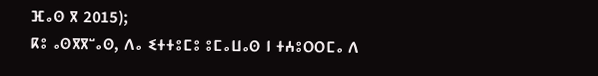ⴼⴰⵙ ⴳ 2015);
ⴽⵓ ⴰⵙⴳⴳⵯⴰⵙ, ⴷⴰ ⵉⵜⵜⵓⵎⵓ ⵓⵎⴰⵡⴰⵙ ⵏ ⵜⵄⵓⵔⵔⵎⴰ ⴷ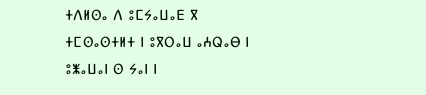ⵜⴷⵍⵙⴰ ⴷ ⵓⵎⵢⴰⵡⴰⴹ ⴳ ⵜⵎⵙⴰⵙⵜⵍⵜ ⵏ ⵓⴳⵔⴰⵡ ⴰⵄⵕⴰⴱ ⵏ ⵓⵥⴰⵡⴰⵏ ⵙ ⵢⴰⵏ ⵏ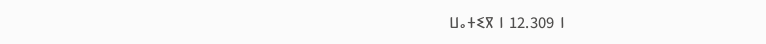ⵡⴰⵜⵉⴳ ⵏ 12.309 ⵏ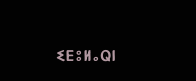ⵉⴹⵓⵍⴰⵕⵏ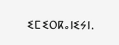ⵉⵎⵉⵔⴽⴰⵏⵉⵢⵏ.